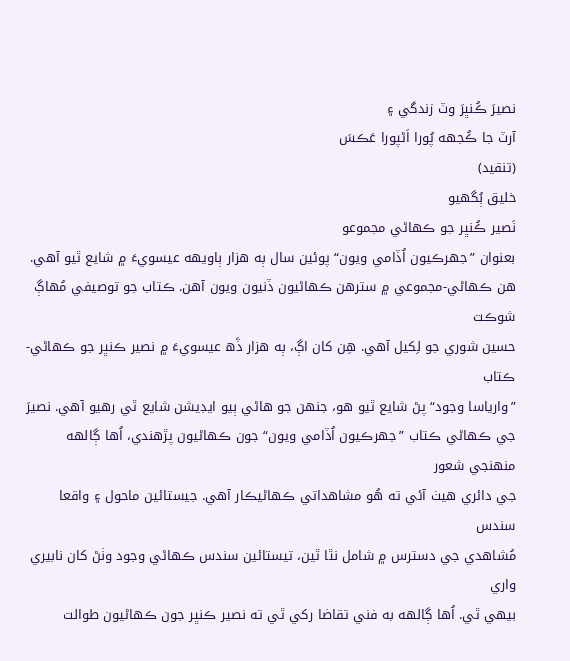نصيرَ ڪُنڀرَ وٽ زندگي ۽
آرٽ جا ڪُجهه پُورا اَڻپورا عَڪسَ
(تنقيد)
خليق ٻُگهيو
نَصير ڪُنڀر جو ڪھاڻي مجموعو
بعنوان ”جهرڪيون اُڏامي ويون“ پوئين سال ٻه هزار ٻاويهه عيسويءَ ۾ شايع ٿيو آھي.
هن ڪھاڻي-مجموعي ۾ سترهن ڪھاڻيون ڏنيون ويون آھن. ڪتاب جو توصيفي مُھاڳ شوڪت
حسين شوري جو لِکيل آھي. هِن کان اڳ، ٻه هزار ڏَھ عيسويءَ ۾ نصير ڪنڀر جو ڪھاڻي-ڪتاب
”وارياسا وجود“ پڻ شايع ٿيو هو، جنھن جو ھاڻي ٻيو ايڊيشن شايع ٿي رھيو آھي. نصيرَ
جي ڪھاڻي ڪتاب ”جهرڪيون اُڏامي ويون“ جون ڪھاڻيون پڙھندي، اُھا ڳالهه منھنجي شعور
جي دائري هيٺ آئي ته هُو مشاھداتي ڪھاڻيڪار آھي. جيستائين ماحول ۽ واقعا سندس
مُشاھدي جي دسترس ۾ شامل نٿا ٿين، تيستائين سندس ڪھاڻي وجود وٺڻ کان نابيري واري
بيهي ٿي. اُھا ڳالهه به فني تقاضا رکي ٿي ته نصير ڪنڀر جون ڪھاڻيون طوالت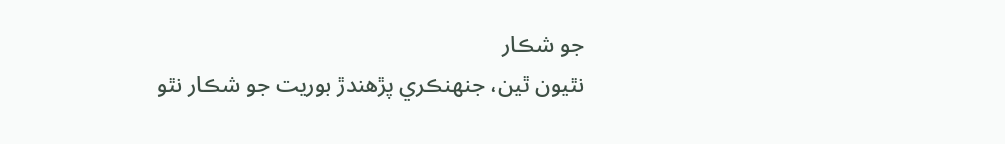جو شڪار
نٿيون ٿين، جنهنڪري پڙھندڙ بوريت جو شڪار نٿو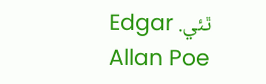ٿئي. Edgar
Allan Poe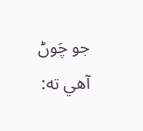جو چَوڻ آھي ته: